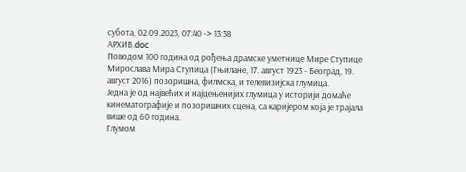субота, 02.09.2023, 07:40 -> 13:38
АРХИВ.doc
Поводом 100 година од рођења драмске уметнице Мире Ступице
Мирослава Мира Ступица (Гњилане, 17. август 1923 - Београд, 19. август 2016) позоришна, филмска, и телевизијска глумица.
Једна је од највећих и најцењенијих глумица у историји домаће кинематографије и позоришних сцена, са каријером која је трајала више од 60 година.
Глумом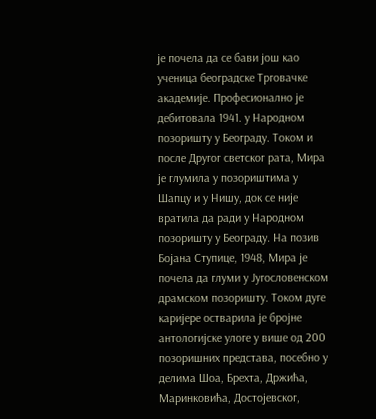је почела да се бави још као ученица београдске Трговачке академије. Професионално је дебитовала 1941. у Народном позоришту у Београду. Током и после Другог светског рата, Мира је глумила у позориштима у Шапцу и у Нишу, док се није вратила да ради у Народном позоришту у Београду. На позив Бојана Ступице, 1948, Мира је почела да глуми у Југословенском драмском позоришту. Током дуге каријере остварила је бројне антологијске улоге у више од 200 позоришних представа, посебно у делима Шоа, Брехта, Држића, Маринковића, Достојевског,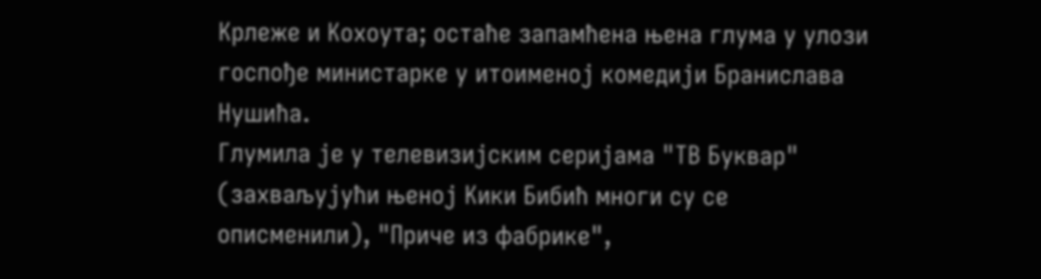Крлеже и Кохоута; остаће запамћена њена глума у улози госпође министарке у итоименој комедији Бранислава Нушића.
Глумила је у телевизијским серијама "ТВ Буквар" (захваљујући њеној Кики Бибић многи су се описменили), "Приче из фабрике",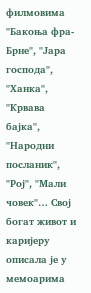филмовима "Бакоња фра-Брне", "Јара господа", "Ханка", "Крвава бајка", "Народни посланик", "Рој", "Мали човек"… Свој богат живот и каријеру описала је у мемоарима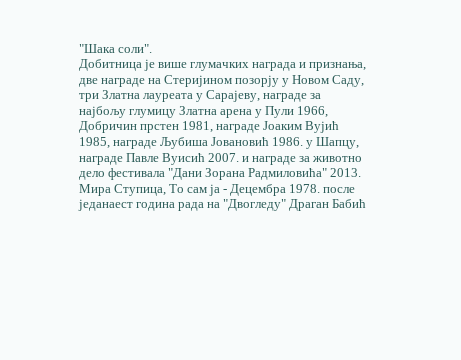"Шака соли".
Добитница је више глумачких награда и признања, две награде на Стеријином позорју у Новом Саду, три Златна лауреата у Сарајеву, награде за најбољу глумицу Златна арена у Пули 1966, Добричин прстен 1981, награде Јоаким Вујић 1985, награде Љубиша Јовановић 1986. у Шапцу, награде Павле Вуисић 2007. и награде за животно дело фестивала "Дани Зорана Радмиловића" 2013.
Мира Ступица, То сам ја - Децембра 1978. после једанаест година рада на "Двогледу" Драган Бабић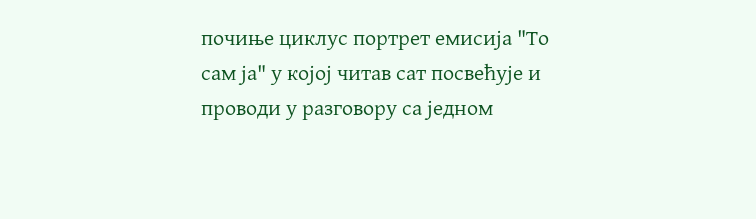почиње циклус портрет емисија "То сам ја" у којој читав сат посвећује и проводи у разговору са једном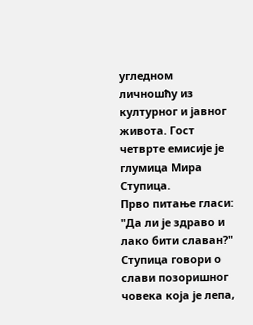угледном личношћу из културног и јавног живота. Гост четврте емисије је глумица Мира Ступица.
Прво питање гласи: "Да ли је здраво и лако бити славан?" Ступица говори о слави позоришног човека која је лепа,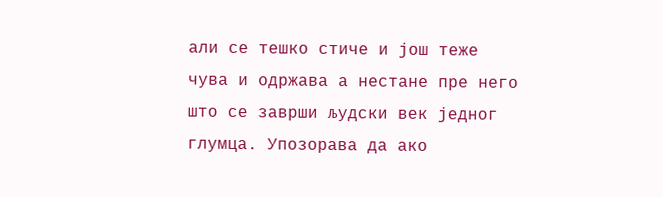али се тешко стиче и још теже чува и одржава а нестане пре него што се заврши људски век једног глумца. Упозорава да ако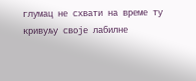глумац не схвати на време ту кривуљу своје лабилне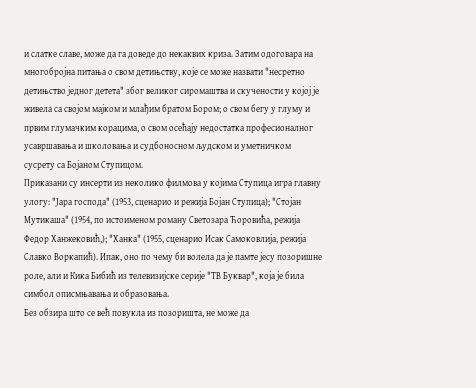и слатке славе, може да га доведе до некаквих криза. Затим одоговара на многобројна питања о свом детињству, које се може назвати "несретно детињство једног детета" због великог сиромаштва и скучености у којој је живела са својом мајком и млађим братом Бором; о свом бегу у глуму и првим глумачким корацима, о свом осећају недостатка професионалног усавршавања и школовања и судбоносном људском и уметничком сусрету са Бојаном Ступицом.
Приказани су инсерти из неколико филмова у којима Ступица игра главну улогу: "Јара господа" (1953, сценарио и режија Бојан Ступица); "Стојан Мутикаша" (1954, по истоименом роману Светозара Ћоровића, режија Федор Ханжековић,); "Ханка" (1955, сценарио Исак Самоковлија, режија Славко Воркапић). Ипак, оно по чему би волела да је памте јесу позоришне роле, али и Кика Бибић из телевизијске серије "ТВ Буквар", која је била симбол описмњавања и образовања.
Без обзира што се већ повукла из позоришта, не може да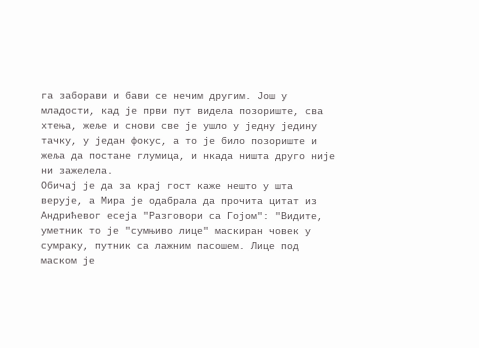га заборави и бави се нечим другим. Још у младости, кад је први пут видела позориште, сва хтења, жеље и снови све је ушло у једну једину тачку, у један фокус, а то је било позориште и жеља да постане глумица, и нкада ништа друго није ни зажелела.
Обичај је да за крај гост каже нешто у шта верује, а Мира је одабрала да прочита цитат из Андрићевог есеја "Разговори са Гојом": "Видите, уметник то је "сумњиво лице" маскиран човек у сумраку, путник са лажним пасошем. Лице под маском је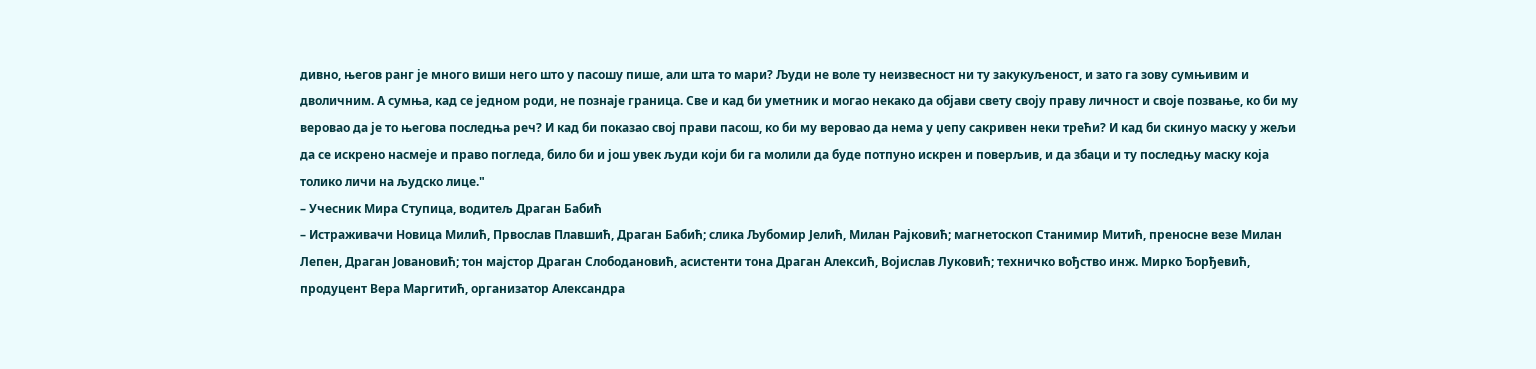дивно, његов ранг је много виши него што у пасошу пише, али шта то мари? Људи не воле ту неизвесност ни ту закукуљеност, и зато га зову сумњивим и дволичним. А сумња, кад се једном роди, не познаје граница. Све и кад би уметник и могао некако да објави свету своју праву личност и своје позвање, ко би му веровао да је то његова последња реч? И кад би показао свој прави пасош, ко би му веровао да нема у џепу сакривен неки трећи? И кад би скинуо маску у жељи да се искрено насмеје и право погледа, било би и још увек људи који би га молили да буде потпуно искрен и поверљив, и да збаци и ту последњу маску која толико личи на људско лице."
– Учесник Мира Ступица, водитељ Драган Бабић
– Истраживачи Новица Милић, Првослав Плавшић, Драган Бабић; слика Љубомир Јелић, Милан Рајковић; магнетоскоп Станимир Митић, преносне везе Милан Лепен, Драган Јовановић; тон мајстор Драган Слободановић, асистенти тона Драган Алексић, Војислав Луковић; техничко вођство инж. Мирко Ђорђевић, продуцент Вера Маргитић, организатор Александра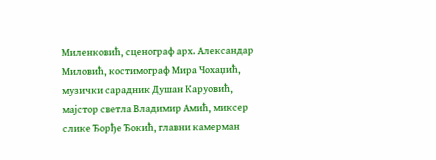Миленковић, сценограф арх. Александар Миловић, костимограф Мира Чохаџић, музички сарадник Душан Каруовић, мајстор светла Владимир Амић, миксер слике Ђорђе Ђокић, главни камерман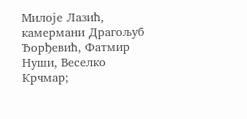Милоје Лазић, камермани Драгољуб Ђорђевић, Фатмир Нуши, Веселко Крчмар;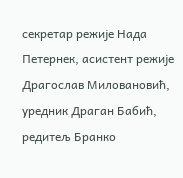секретар режије Нада Петернек, асистент режије Драгослав Миловановић, уредник Драган Бабић, редитељ Бранко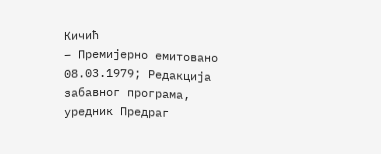Кичић
– Премијерно емитовано 08.03.1979; Редакција забавног програма, уредник Предраг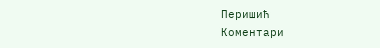Перишић
Коментари